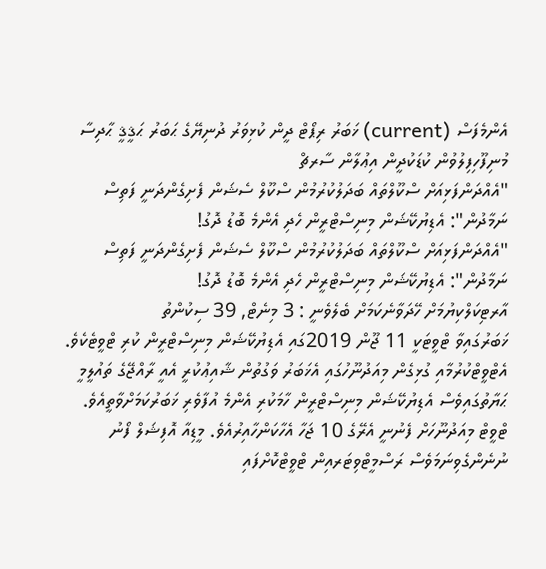އެންމެފަސް (current) ޚަބަރު ރިޕޯޓް ދީން ކުޅިވަރު ދުނިޔޭގެ ޙަބަރު ޙަޤީޤީ ޙާދިސާ މުނިފޫހިފިލުވުން ކުޑަކުދީން އިޢުލާން ސާރޗް
"އެއްދަންފަޅިއަށް ސްކޫލްތައް ބަދަލުކުރުމުން ސްކޫލް ސެޝަން ފެށިގެންދަނީ ފަތިސް ނަމާދުން": އެޑިޔުކޭޝަން މިނިސްޓްރީން ހެދި އެންމެ ބޮޑު ދޮގު!
"އެއްދަންފަޅިއަށް ސްކޫލްތައް ބަދަލުކުރުމުން ސްކޫލް ސެޝަން ފެށިގެންދަނީ ފަތިސް ނަމާދުން": އެޑިޔުކޭޝަން މިނިސްޓްރީން ހެދި އެންމެ ބޮޑު ދޮގު!
އާރޓިކަލްކިޔުމަށް ހޭދަވާނެކަމަށް ބެލެވެނީ : 3 މިނެޓް, 39 ސިކުންތު
ޚަބަރުގައިވާ ޓްވީޓަކީ 11 ޖޫން 2019ގައި އެޑިޔުކޭޝަން މިނިސްޓްރީން ކުރި ޓްވީޓެކެވެ. އެޓްވީޓްކުރުމާއި ގުޅިގެން މިއަދުނޫހުގައި އެޚަބަރު ވަގުތުން ޝާއިޢުކުރީ އެއީ ރާއްޖޭގެ ތައުލީމީ ޙަޔާތުގައިވެސް އެޑިޔުކޭޝަން މިނިސްޓްރީން ހާމަކުރި އެންމެ އުފާވެރި ޚަބަރުކަމަށްވާތީއެވެ.
ޓްވީޓް މިއަދުނޫހަށް ފެނުނީ އެރޭގެ 10 ޖަހާ އެހާކަންހާއިރުއެވެ. މީޑިއާ އޮފިޝަލް ފޯނު ނުނެންގެވިނަމަވެސް ރަސްމީޓްވިޓަރއިން ޓްވީޓްކޮށްފައި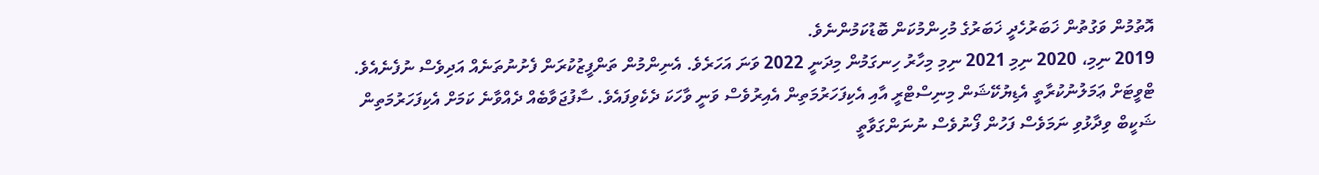އޮތުމުން ވަގުތުން ޚަބަރުހެދީ ޚަބަރުގެ މުހިންމުކަން ބޮޑުކަމުންނެވެ.
2019 ނިމި، 2020 ނިމި 2021 ނިމި މިހާރު ހިނގަމުން މިދަނީ 2022 ވަނަ އަހަރެވެ. އެނިންމުން ތަންފީޒުކުރަން ފެށުނުތަނެއް އަދިވެސް ނުފެނެއެވެ.
ޓްވީޓަށް ޢަމަލުނުކުރާތީ އެޑިޔުކޭޝަން މިނިސްޓްރީ އާއި އެކިފަހަރުމަތިން އެއިރުވެސް ވަނީ ވާހަކަ ދެކެވިފައެވެ. ސާފުޖަވާބެއް ދެއްވާނެ ކަމަށް އެކިފަހަރުމަތިން ޝަކީބް ވިދާޅުވި ނަމަވެސް ފަހުން ފޯނުވެސް ނުނަންގަވާތީ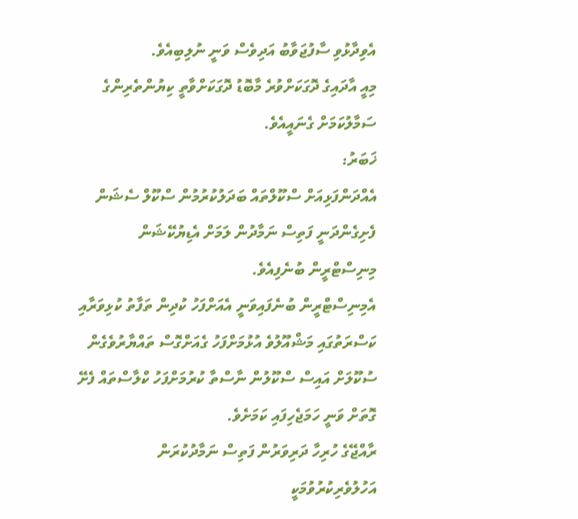އެވިދާޅުވި ސާފުޖަވާބު އަދިވެސް ވަނީ ނުލިބިއެވެ.
މިއީ އާދައިގެ ދޮގަކަށްވުރެ މާބޮޑު ދޮގަކަށްވާތީ ކިޔުންތެރިންގެ ސަމާލުކަމަށް ގެނައީއެވެ.
ޚަބަރު:
އެއްދަންފަޅިއަށް ސްކޫލްތައް ބަދަލުކުރުމުން ސްކޫލް ސެޝަން ފެށިގެންދަނީ ފަތިސް ނަމާދުން ލަމަށް އެޑިޔުކޭޝަން މިނިސްޓްރީން ބުނެފިއެވެ.
އެމިނިސްޓްރީން ބުނެފައިވަނީ އެއަށްފަހު ކުދިން ތަފާތު ކުޅިވަރާއި ކަސްރަތުގައި މަޝްއޫލުވެ އުޅުމަށްފަހު ގެއަށްގޮސް ތައްޔާރުވެގެން ސުކޫލަށް އައިސް ސްކޫލުން ނާސްތާ ކުރުމަށްފަހު ކްލާސްތައް ފެށޭ ގޮތަށް ވަނީ ހަމަޖެހިފައި ކަމަށެވެ.
ރާއްޖޭގެ ހުރިހާ ދަރިވަރުން ފަތިސް ނަމާދުކުރަން އަހުލުވެރިކުރުވުމަކީ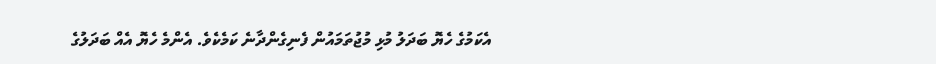އެކަމުގެ ހެޔޮ ބަދަލު މުޅި މުޖުތަމައުން ފެނިގެންދާނެ ކަމެކެވެ. އެންމެ ހެޔޮ އެއް ބަދަލުގެ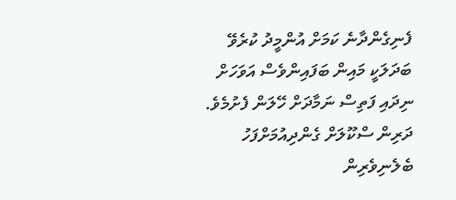ފެނިގެންދާނެ ކަމަށް އުންމީދު ކުރެވޭ ބަދަލަކީ މައިން ބަފައިންވެސް އަވަހަށް ނިދައި ފަތިސް ނަމާދަށް ހޭލަން ފެށުމެވެ.
ދަރިން ސްކޫލަށް ގެންދިއުމަށްފަހު ބެލެނިވެރިން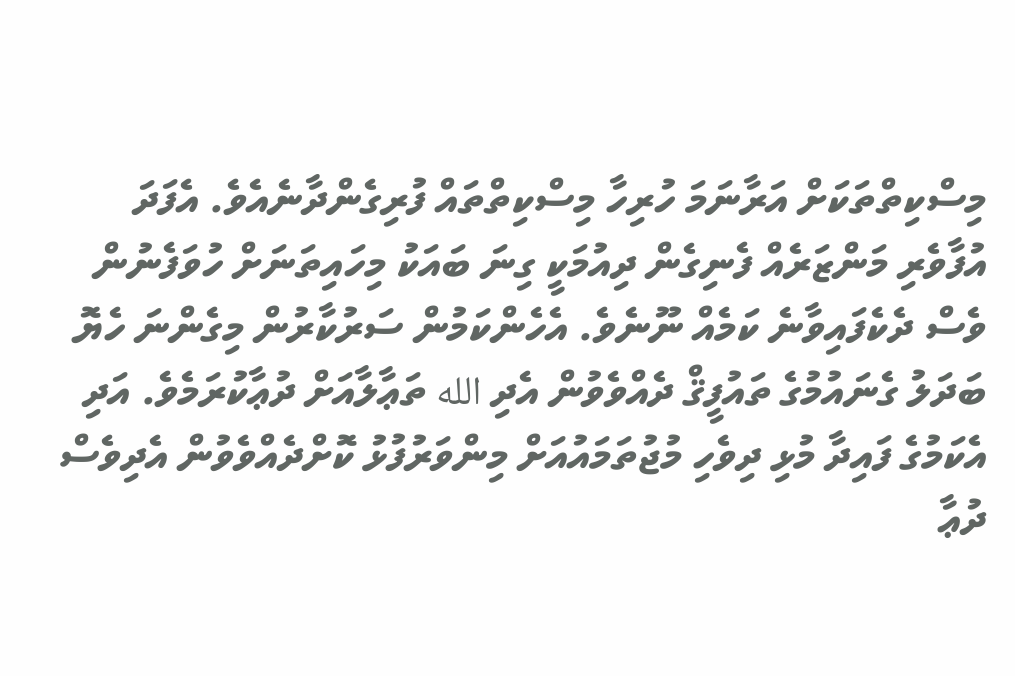މިސްކިތްތަކަށް އަރާނަމަ ހުރިހާ މިސްކިތްތައް ފުރިގެންދާނެއެވެ. އެފަދަ އުފާވެރި މަންޒަރެއް ފެނިގެން ދިއުމަކީ ގިނަ ބައަކު މިހައިތަނަށް ހުވަފެނުން ވެސް ދެކެފައިވާނެ ކަމެއް ނޫނެވެ. އެހެންކަމުން ސަރުކާރުން މިގެންނަ ހެޔޮ ބަދަލު ގެނައުމުގެ ތައުފީޤް ދެއްވެވުން އެދި الله ތަޢާލާއަށް ދުޢާކުރަމެވެ. އަދި އެކަމުގެ ފައިދާ މުޅި ދިވެހި މުޖުތަމައުއަށް މިންވަރުފުޅު ކޮށްދެއްވެވުން އެދިވެސް ދުޢާ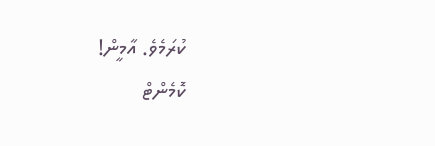ކުރަމެވެ. އާމީން!
ކޮމެންޓް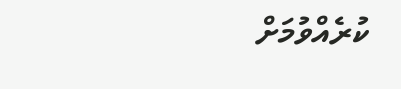ކުރެއްވުމަށް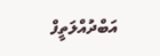އަބްދުއްލަތީފް